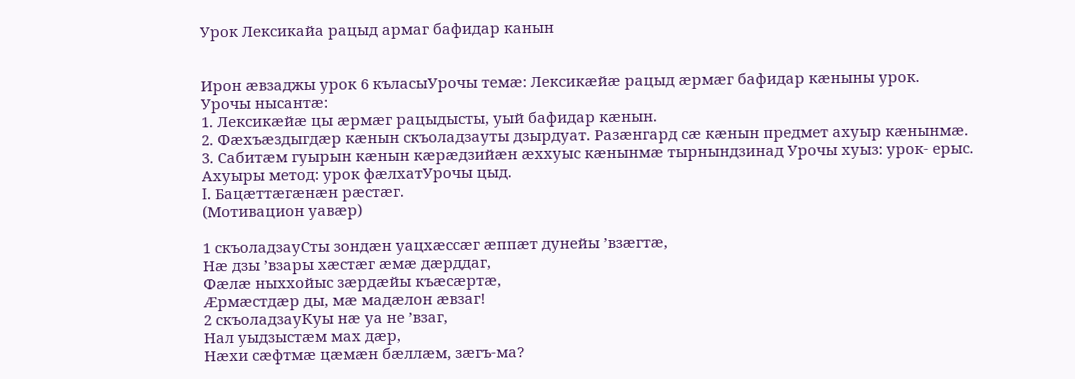Урок Лексикайа рацыд армаг бафидар канын


Ирон ӕвзаджы урок 6 къласыУрочы темӕ: Лексикæйæ рацыд æрмæг бафидар кæныны урок.
Урочы нысантӕ:
1. Лексикæйæ цы æрмæг рацыдысты, уый бафидар кæнын.
2. Фæхъæздыгдæр кæнын скъоладзауты дзырдуат. Разæнгард сæ кæнын предмет ахуыр кӕнынмӕ.
3. Сабитӕм гуырын кӕнын кӕрӕдзийӕн ӕххуыс кӕнынмӕ тырнындзинад Урочы хуыз: урок- ерыс.
Ахуыры метод: урок фӕлхатУрочы цыд.
I. Бацæттæгæнæн рæстæг.
(Мотивацион уавӕр)

1 скъоладзауСты зондӕн уацхӕссӕг ӕппӕт дунейы ’взӕгтӕ,
Нӕ дзы ’взары хӕстӕг ӕмӕ дӕрддаг,
Фӕлӕ ныххойыс зӕрдӕйы къӕсӕртӕ,
Ӕрмӕстдӕр ды, мӕ мадӕлон ӕвзаг!
2 скъоладзауКуы нӕ уа не ’взаг,
Нал уыдзыстӕм мах дӕр,
Нӕхи сӕфтмӕ цӕмӕн бӕллӕм, зӕгъ-ма?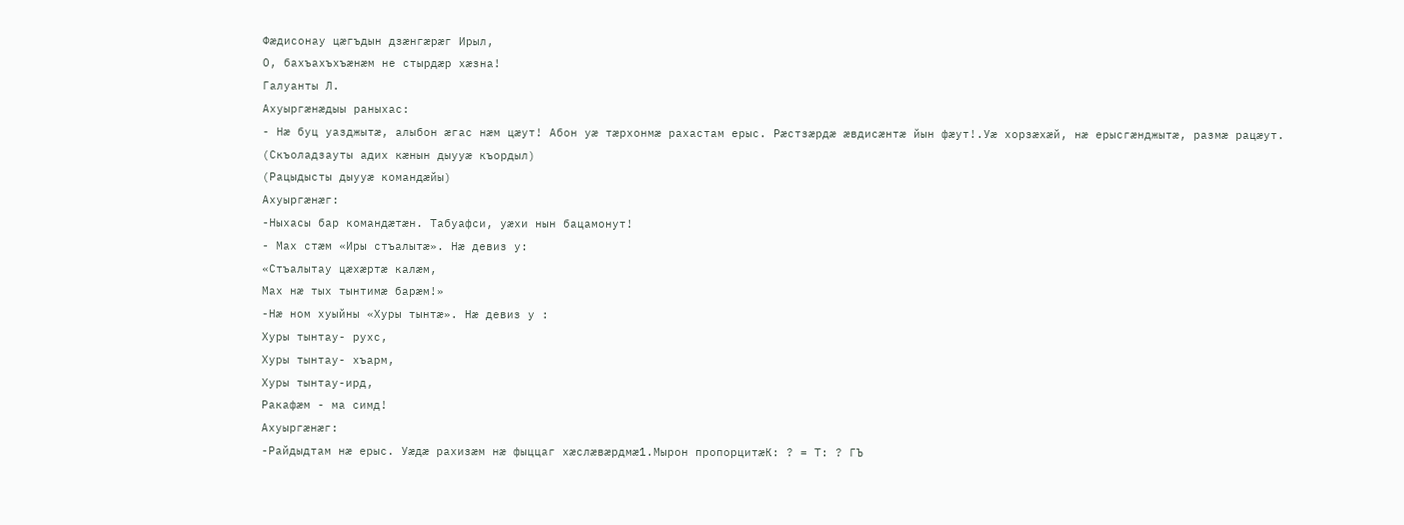Фӕдисонау цӕгъдын дзӕнгӕрӕг Ирыл,
О, бахъахъхъӕнӕм не стырдӕр хӕзна!
Галуанты Л.
Ахуыргӕнӕдыы раныхас:
- Нӕ буц уазджытӕ, алыбон ӕгас нӕм цӕут! Абон уӕ тӕрхонмӕ рахастам ерыс. Рӕстзӕрдӕ ӕвдисӕнтӕ йын фӕут!.Уӕ хорзӕхӕй, нӕ ерысгӕнджытӕ, размӕ рацӕут.
(Скъоладзауты адих кæнын дыууӕ къордыл)
(Рацыдысты дыууӕ командӕйы)
Ахуыргӕнӕг:
-Ныхасы бар командӕтӕн. Табуафси, уӕхи нын бацамонут!
- Мах стӕм «Иры стъалытӕ». Нӕ девиз у:
«Стъалытау цӕхӕртӕ калӕм,
Мах нӕ тых тынтимӕ барӕм!»
-Нӕ ном хуыйны «Хуры тынтӕ». Нӕ девиз у :
Хуры тынтау- рухс,
Хуры тынтау- хъарм,
Хуры тынтау-ирд,
Ракафӕм - ма симд!
Ахуыргӕнӕг:
-Райдыдтам нӕ ерыс. Уӕдӕ рахизӕм нӕ фыццаг хӕслӕвӕрдмӕ1.Мырон пропорцитӕК: ? = Т: ? ГЪ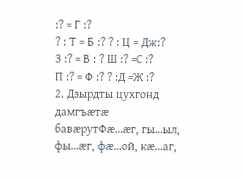:? = Г :?
? : Т = Б :? ? : Ц = Дж:?
З :? = В : ? Ш :? =С :?
П :? = Ф :? ? :Д =Ж :?
2. Дзырдты цухгонд дамгъӕтӕ бавӕрутФӕ…ӕг, гы…ыл, фы…ӕг, фӕ…ой, кӕ…аг,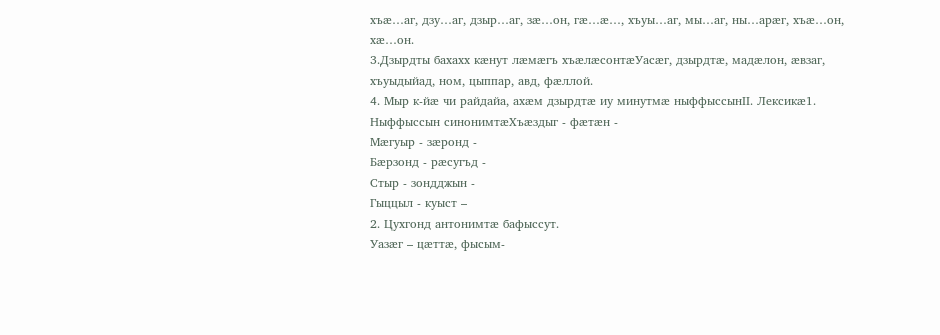хъӕ…аг, дзу…аг, дзыр…аг, зӕ…он, гӕ…ӕ…, хъуы…аг, мы…аг, ны…арӕг, хъӕ…он, хӕ…он.
3.Дзырдты бахахх кӕнут лӕмӕгъ хъӕлӕсонтӕУасӕг, дзырдтӕ, мадӕлон, ӕвзаг, хъуыдыйад, ном, цыппар, авд, фӕллой.
4. Мыр к-йӕ чи райдайа, ахӕм дзырдтӕ иу минутмӕ ныффыссынII. Лексикӕ1. Ныффыссын синонимтӕХъӕздыг - фӕтӕн -
Мӕгуыр - зӕронд -
Бӕрзонд - рӕсугъд -
Стыр - зондджын -
Гыццыл - куыст –
2. Цухгонд антонимтӕ бафыссут.
Уазӕг – цӕттӕ, фысым-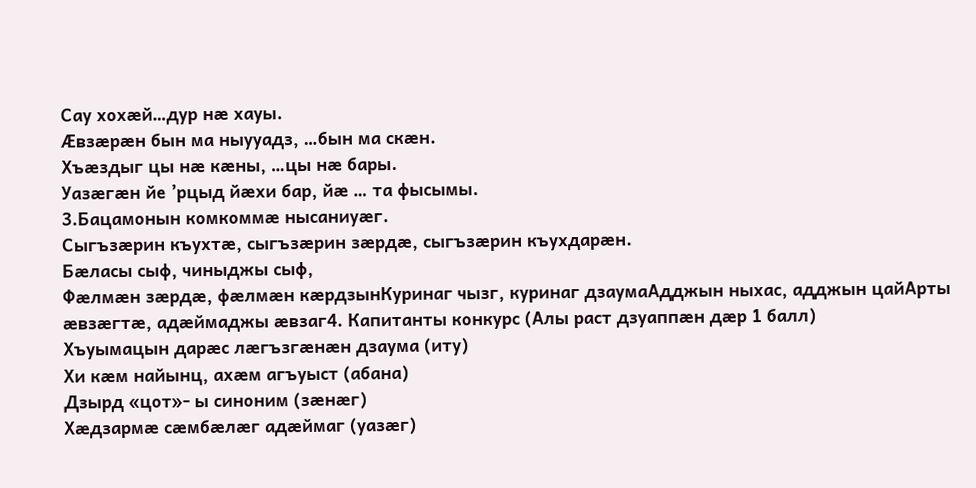Сау хохӕй…дур нӕ хауы.
Ӕвзӕрӕн бын ма ныууадз, …бын ма скӕн.
Хъӕздыг цы нӕ кӕны, …цы нӕ бары.
Уазӕгӕн йе ’рцыд йӕхи бар, йӕ … та фысымы.
3.Бацамонын комкоммӕ нысаниуӕг.
Сыгъзӕрин къухтӕ, сыгъзӕрин зӕрдӕ, сыгъзӕрин къухдарӕн.
Бӕласы сыф, чиныджы сыф,
Фӕлмӕн зӕрдӕ, фӕлмӕн кӕрдзынКуринаг чызг, куринаг дзаумаАдджын ныхас, адджын цайАрты ӕвзӕгтӕ, адӕймаджы ӕвзаг4. Капитанты конкурс (Алы раст дзуаппӕн дӕр 1 балл)
Хъуымацын дарӕс лӕгъзгӕнӕн дзаума (иту)
Хи кӕм найынц, ахӕм агъуыст (абана)
Дзырд «цот»- ы синоним (зӕнӕг)
Хӕдзармӕ сӕмбӕлӕг адӕймаг (уазӕг)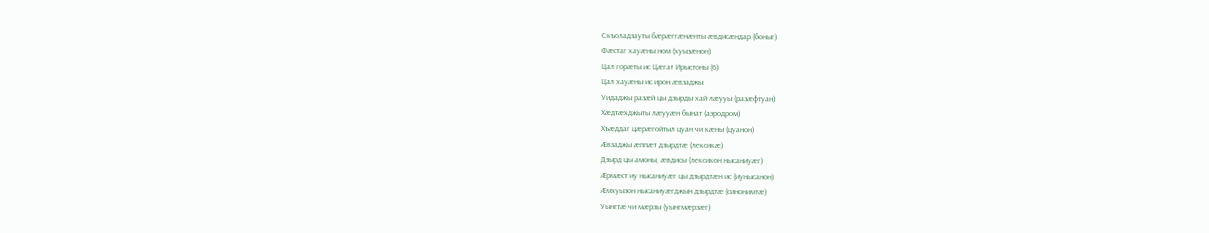Скъоладзауты бӕрӕггӕнӕнты ӕвдисӕндар (боныг)
Фӕстаг хауӕны ном (хуызӕнон)
Цал горӕты ис Цӕгат Ирыстоны (6)
Цал хауӕны ис ирон ӕвзаджы
Уидаджы разӕй цы дзырды хай лӕууы (разӕфтуан)
Хӕдтӕхджыты лӕууӕн бынат (аэродром)
Хъӕддаг цӕрӕгойтыл цуан чи кӕны (цуанон)
Ӕвзаджы ӕппӕт дзырдтӕ (лексикӕ)
Дзырд цы амоны, ӕвдисы (лексикон нысаниуӕг)
Ӕрмӕст иу нысаниуӕг цы дзырдтӕн ис (иунысанон)
Ӕмхуызон нысаниуӕгджын дзырдтӕ (синонимтӕ)
Уынгтӕ чи мӕрзы (уынгмӕрзӕг)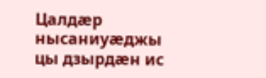Цалдӕр нысаниуӕджы цы дзырдӕн ис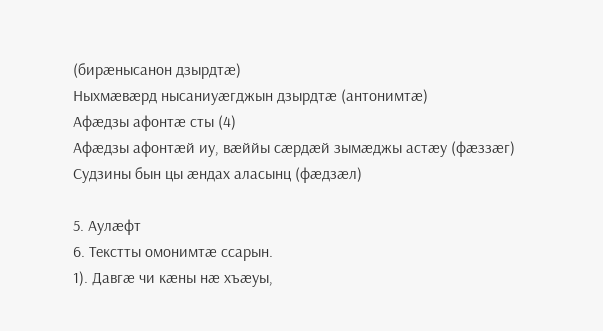(бирӕнысанон дзырдтӕ)
Ныхмӕвӕрд нысаниуӕгджын дзырдтӕ (антонимтӕ)
Афӕдзы афонтӕ сты (4)
Афӕдзы афонтӕй иу, вӕййы сӕрдӕй зымӕджы астӕу (фӕззӕг)
Судзины бын цы ӕндах аласынц (фӕдзӕл)

5. Аулӕфт
6. Текстты омонимтæ ссарын.
1). Давгæ чи кæны нæ хъæуы,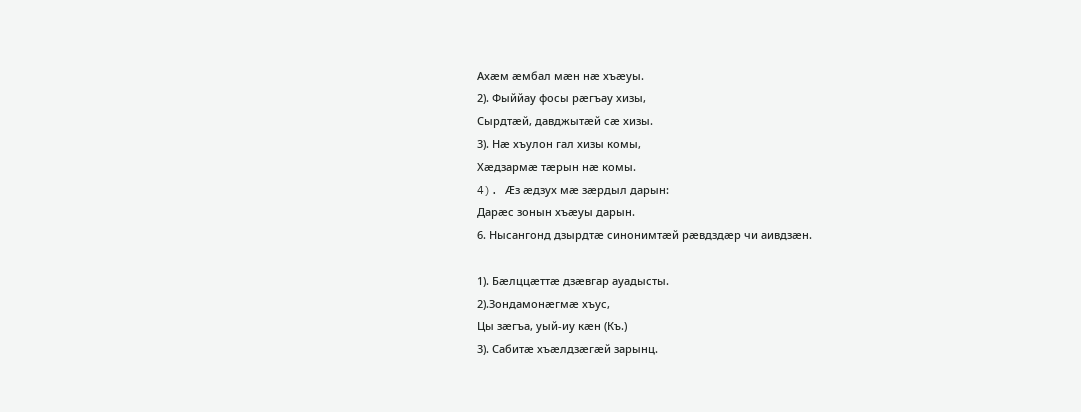Ахæм æмбал мæн нæ хъæуы.
2). Фыййау фосы рæгъау хизы,
Сырдтæй, давджытæй сæ хизы.
3). Нæ хъулон гал хизы комы,
Хæдзармæ тæрын нæ комы.
4). Æз æдзух мæ зæрдыл дарын:
Дарæс зонын хъæуы дарын.
6. Нысангонд дзырдтæ синонимтæй рæвдздæр чи аивдзæн.

1). Бæлццæттæ дзæвгар ауадысты.
2).Зондамонæгмæ хъус,
Цы зæгъа, уый-иу кæн (Къ.)
3). Сабитæ хъæлдзæгæй зарынц.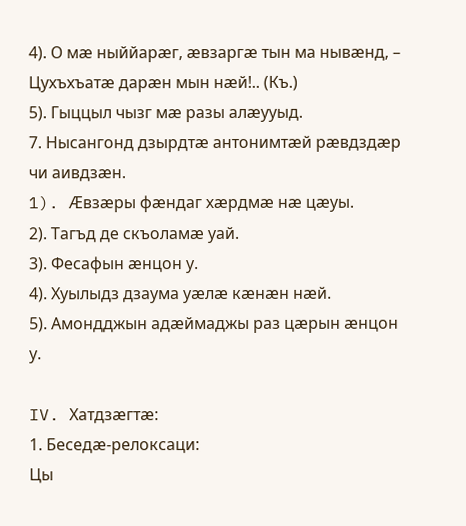4). О мæ ныййарæг, æвзаргæ тын ма нывæнд, –
Цухъхъатæ дарæн мын нæй!.. (Къ.)
5). Гыццыл чызг мæ разы алæууыд.
7. Нысангонд дзырдтæ антонимтæй рæвдздæр чи аивдзæн.
1). Æвзæры фæндаг хæрдмæ нæ цæуы.
2). Тагъд де скъоламæ уай.
3). Фесафын æнцон у.
4). Хуылыдз дзаума уæлæ кæнæн нæй.
5). Амондджын адæймаджы раз цæрын æнцон у.

IV. Хатдзæгтæ:
1. Беседæ-релоксаци:
Цы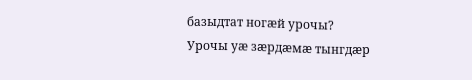базыдтат ногæй урочы?
Урочы уæ зæрдæмæ тынгдæр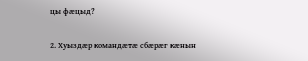цы фæцыд?

2. Хуыздæр командæтæ сбæрæг кæнын